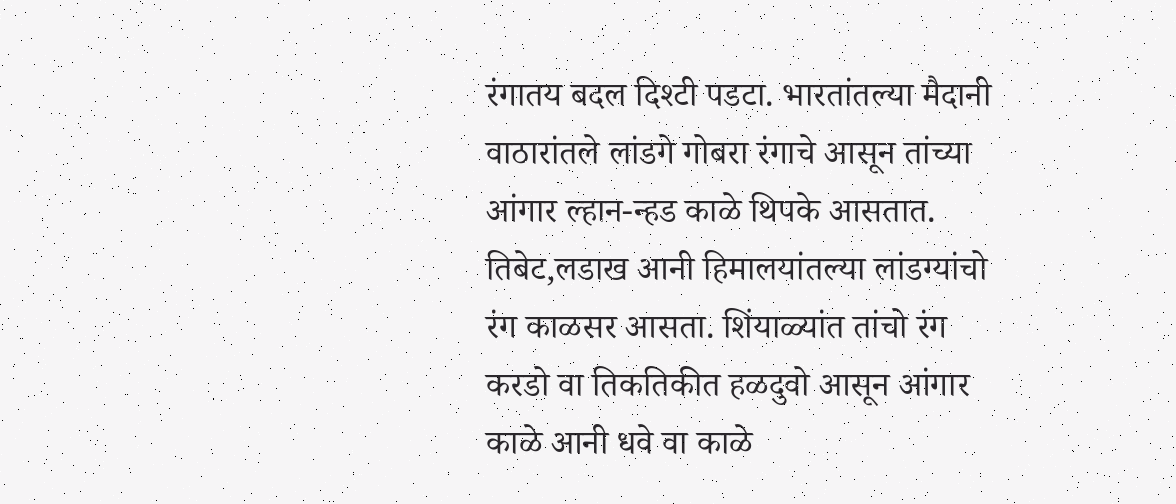रंगातय बदल दिश्टी पडटा. भारतांतल्या मैदानी वाठारांतले लांडगे गोबरा रंगाचे आसून तांच्या आंगार ल्हान-न्हड काळे थिपके आसतात. तिबेट,लडाख आनी हिमालयांतल्या लांडग्यांचो रंग काळसर आसता. शिंयाळ्यांत तांचो रंग करडो वा तिकतिकीत हळदुवो आसून आंगार काळे आनी धवे वा काळे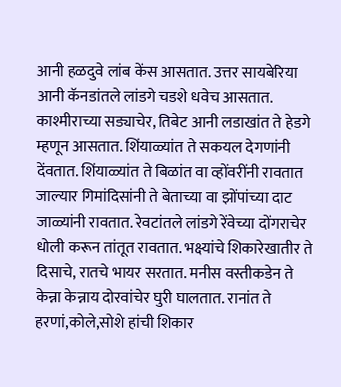आनी हळदुवे लांब केंस आसतात. उत्तर सायबेरिया आनी कॅनडांतले लांडगे चडशे धवेच आसतात.
काश्मीराच्या सड्याचेर, तिबेट आनी लडाखांत ते हेडगे म्हणून आसतात. शिंयाळ्यांत ते सकयल देगणांनी देंवतात. शिंयाळ्यांत ते बिळांत वा व्होंवरींनी रावतात जाल्यार गिमांदिसांनी ते बेताच्या वा झोंपांच्या दाट जाळ्यांनी रावतात. रेवटांतले लांडगे रेंवेच्या दोंगराचेर धोली करून तांतूत रावतात. भक्ष्यांचे शिकारेखातीर ते दिसाचे, रातचे भायर सरतात. मनीस वस्तीकडेन ते केन्ना केन्नाय दोरवांचेर घुरी घालतात. रानांत ते हरणां,कोले,सोशे हांची शिकार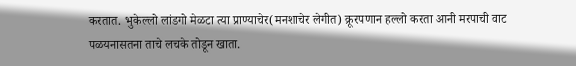करतात. भुकेल्लो लांडगो मेळटा त्या प्राण्याचेर(मनशाचेर लेगीत) क्रूरपणान हल्लो करता आनी मरपाची वाट पळयनासतना ताचे लचके तोडून खाता.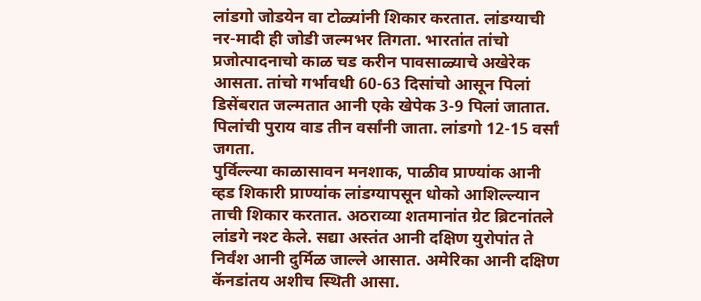लांडगो जोडयेन वा टोळ्यांनी शिकार करतात. लांडग्याची नर-मादी ही जोडी जल्मभर तिगता. भारतांत तांचो प्रजोत्पादनाचो काळ चड करीन पावसाळ्याचे अखेरेक आसता. तांचो गर्भावधी 60-63 दिसांचो आसून पिलां डिसेंबरात जल्मतात आनी एके खेपेक 3-9 पिलां जातात. पिलांची पुराय वाड तीन वर्सांनी जाता. लांडगो 12-15 वर्सां जगता.
पुर्विल्ल्या काळासावन मनशाक, पाळीव प्राण्यांक आनी व्हड शिकारी प्राण्यांक लांडग्यापसून धोको आशिल्ल्यान ताची शिकार करतात. अठराव्या शतमानांत ग्रेट ब्रिटनांतले लांडगे नश्ट केले. सद्या अस्तंत आनी दक्षिण युरोपांत ते निर्वंश आनी दुर्मिळ जाल्ले आसात. अमेरिका आनी दक्षिण कॅनडांतय अशीच स्थिती आसा.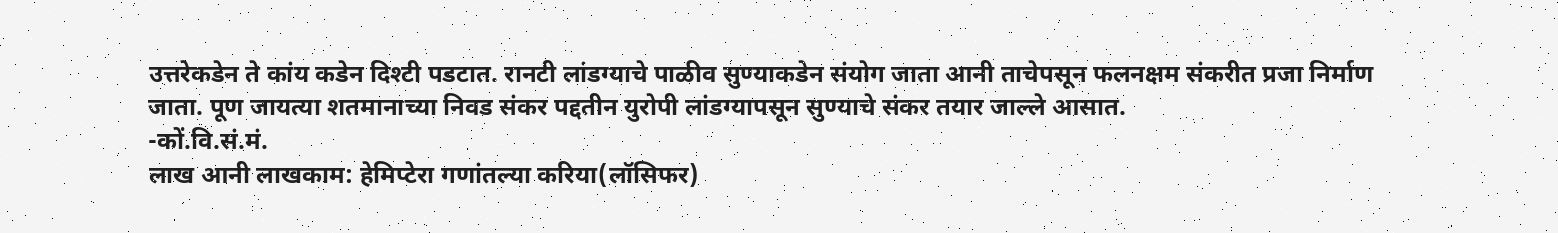उत्तरेकडेन ते कांय कडेन दिश्टी पडटात. रानटी लांडग्याचे पाळीव सुण्याकडेन संयोग जाता आनी ताचेपसून फलनक्षम संकरीत प्रजा निर्माण जाता. पूण जायत्या शतमानाच्या निवड संकर पद्दतीन युरोपी लांडग्यापसून सुण्याचे संकर तयार जाल्ले आसात.
-कों.वि.सं.मं.
लाख आनी लाखकाम: हेमिप्टेरा गणांतल्या करिया(लॉसिफर)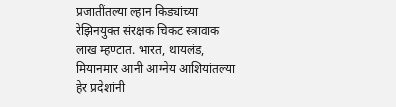प्रजातींतल्या ल्हान किड्यांच्या रेझिनयुक्त संरक्षक चिकट स्त्रावाक लाख म्हण्टात. भारत, थायलंड, मियानमार आनी आग्नेय आशियांतल्या हेर प्रदेशांनी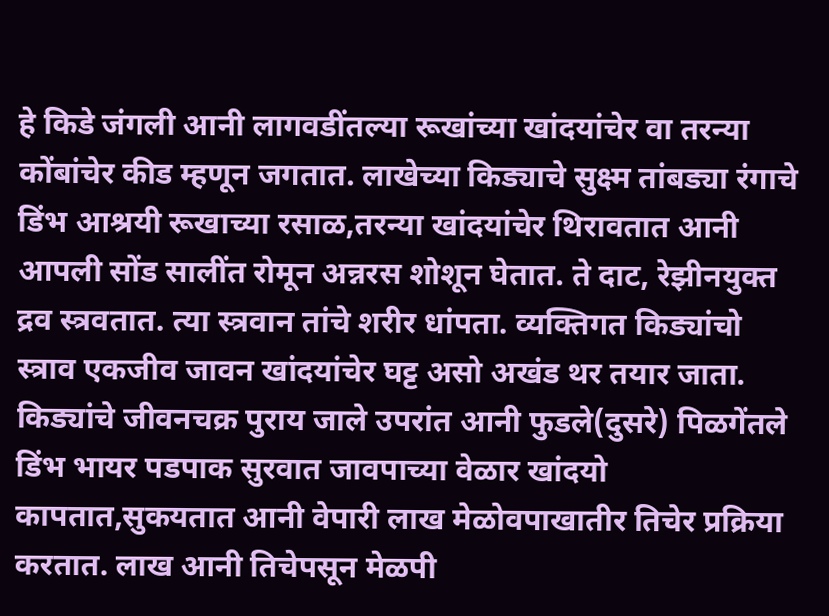हे किडे जंगली आनी लागवडींतल्या रूखांच्या खांदयांचेर वा तरन्या कोंबांचेर कीड म्हणून जगतात. लाखेच्या किड्याचे सुक्ष्म तांबड्या रंगाचे डिंभ आश्रयी रूखाच्या रसाळ,तरन्या खांदयांचेर थिरावतात आनी आपली सोंड सालींत रोमून अन्नरस शोशून घेतात. ते दाट, रेझीनयुक्त द्रव स्त्रवतात. त्या स्त्रवान तांचे शरीर धांपता. व्यक्तिगत किड्यांचो स्त्राव एकजीव जावन खांदयांचेर घट्ट असो अखंड थर तयार जाता. किड्यांचे जीवनचक्र पुराय जाले उपरांत आनी फुडले(दुसरे) पिळगेंतले डिंभ भायर पडपाक सुरवात जावपाच्या वेळार खांदयो कापतात,सुकयतात आनी वेपारी लाख मेळोवपाखातीर तिचेर प्रक्रिया करतात. लाख आनी तिचेपसून मेळपी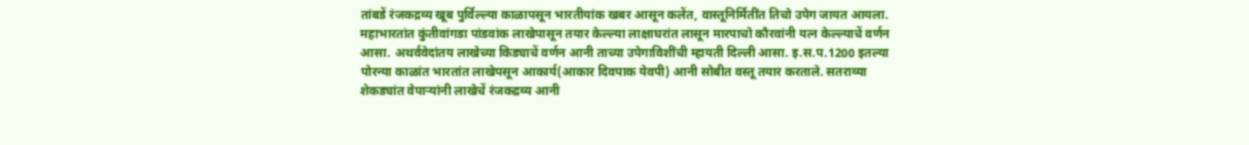तांबडें रंजकद्रव्य खूब पुर्विल्ल्या काळापसून भारतीयांक खबर आसून कलेंत, वास्तूनिर्मितींत तिचो उपेग जायत आयला. महाभारतांत कुंतीवांगडा पांडवांक लाखेपासून तयार केल्ल्या लाक्षाघरांत लासून मारपाचो कौरवांनी यत्न केल्ल्याचें वर्णन आसा. अथर्ववेदांतय लाखेच्या किड्याचें वर्णन आनी ताच्या उपेगाविशींची म्हायती दिल्ली आसा. इ.स.प.1200 इतल्या पोरन्या काळांत भारतांत लाखेपसून आकार्य(आकार दिवपाक येवपी) आनी सोबीत वस्तू तयार करताले. सतराव्या शेकड्यांत वेपाऱ्यांनी लाखेचें रंजकद्रव्य आनी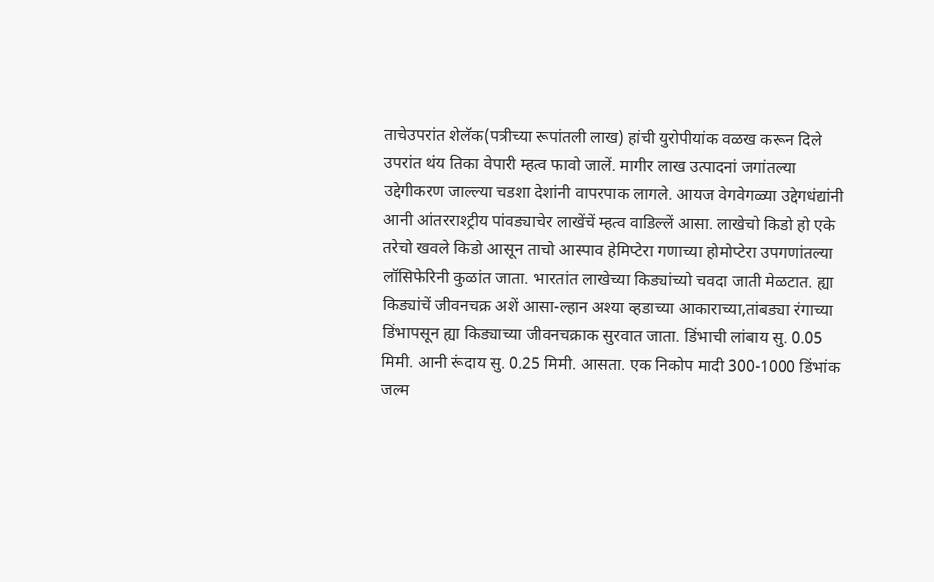ताचेउपरांत शेलॅक(पत्रीच्या रूपांतली लाख) हांची युरोपीयांक वळख करून दिले उपरांत थंय तिका वेपारी म्हत्व फावो जालें. मागीर लाख उत्पादनां जगांतल्या उद्देगीकरण जाल्ल्या चडशा देशांनी वापरपाक लागले. आयज वेगवेगळ्या उद्देगधंद्यांनी आनी आंतरराश्ट्रीय पांवड्याचेर लाखेंचें म्हत्व वाडिल्लें आसा. लाखेचो किडो हो एके तरेचो खवले किडो आसून ताचो आस्पाव हेमिप्टेरा गणाच्या होमोप्टेरा उपगणांतल्या लॉसिफेरिनी कुळांत जाता. भारतांत लाखेच्या किड्यांच्यो चवदा जाती मेळटात. ह्या किड्यांचें जीवनचक्र अशें आसा-ल्हान अश्या व्हडाच्या आकाराच्या,तांबड्या रंगाच्या डिंभापसून ह्या किड्याच्या जीवनचक्राक सुरवात जाता. डिंभाची लांबाय सु. 0.05 मिमी. आनी रूंदाय सु. 0.25 मिमी. आसता. एक निकोप मादी 300-1000 डिंभांक जल्म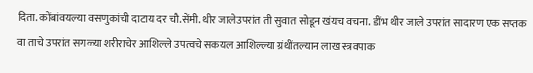दिता. कोंबांवयल्या वसणुकांची दाटाय दर चौ.सेंमी. थीर जालेउपरांत ती सुवात सोडून खंयच वचना. डींभ थीर जाले उपरांत सादारण एक सप्तक वा ताचे उपरांत सगळ्या शरीराचेर आशिल्ले उपत्वचे सकयल आशिल्ल्या ग्रंथींतल्यान लाख स्त्रवपाक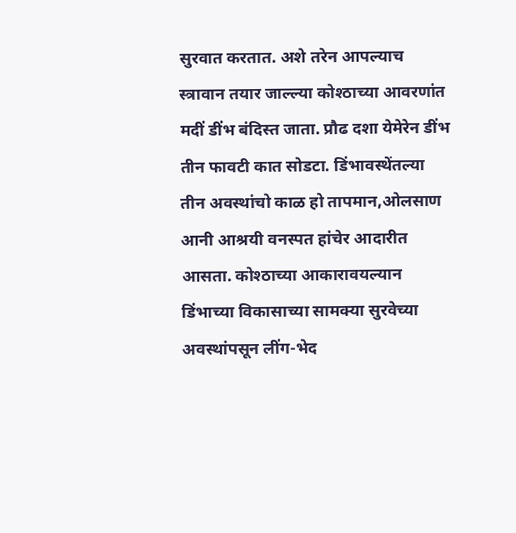सुरवात करतात. अशे तरेन आपल्याच स्त्रावान तयार जाल्ल्या कोश्ठाच्या आवरणांत मदीं डींभ बंदिस्त जाता. प्रौढ दशा येमेरेन डींभ तीन फावटी कात सोडटा. डिंभावस्थेंतल्या तीन अवस्थांचो काळ हो तापमान,ओलसाण आनी आश्रयी वनस्पत हांचेर आदारीत आसता. कोश्ठाच्या आकारावयल्यान डिंभाच्या विकासाच्या सामक्या सुरवेच्या अवस्थांपसून लींग-भेद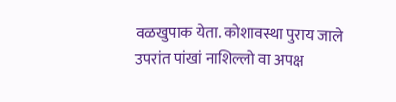वळखुपाक येता. कोशावस्था पुराय जाले उपरांत पांखां नाशिल्लो वा अपक्ष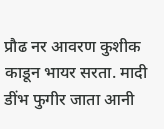प्रौढ नर आवरण कुशीक काडून भायर सरता. मादी डींभ फुगीर जाता आनी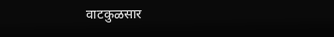वाटकुळसार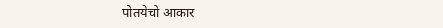पोतयेचो आकार